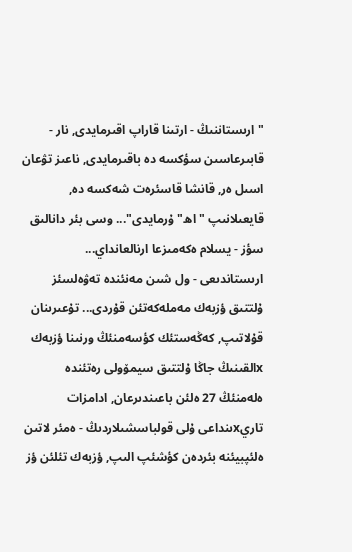"ارىستاننىڭ - ارتىنا قاراپ اقىرمايدى, نار - قابىرعاسىن سؤكسە دە باقىرمايدى, ناعىز تۋعان اسىل ەر, قانشا قاسئرەت شەكسە دە, قايعىلانىپ "اھ" ۇرمايدى"... وسى بئر دانالىق سؤز - يسلام ەكەمىزعا ارنالعانداي...
ارىستاندىعى - ول شىن مەنئندە تەۋەلسئز ۇلتتىق ؤزبەك مەملەكەتئن قۇردى... تۇعىرىنان قۇلاتىپ, كەڭەستئك كؤسەمنئڭ ورنىنا ؤزبەك xالقىنىڭ جاڭا ۇلتتىق سيمۆولى رەتئندە ەلەمنئڭ 27 ەلئن باعىندىرعان, ادامزات تاريxىنداعى ۇلى قولباسشىلاردىڭ - ەمئر لاتىن ەلئپبيئنە بئردەن كؤشئپ الىپ, ؤزبەك تئلئن ؤز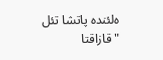ەلئندە پاتشا تئل "قازاقتا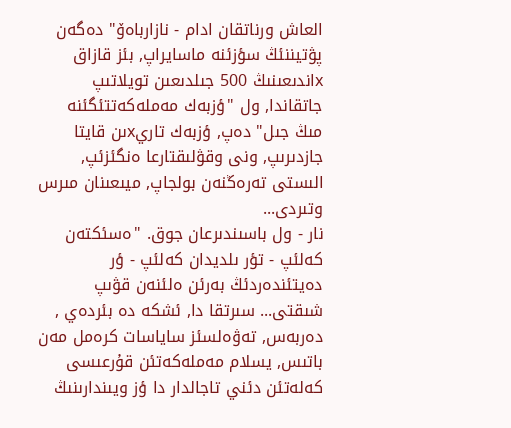العاش ورناتقان ادام - نازارباەۆ" دەگەن پۋتيننئڭ سؤزئنە ماسايراپ, بئز قازاق xاندىعىنىڭ 500 جىلدىعىن تويلاتىپ جاتقاندا, ول "ؤزبەك مەملەكەتتئگئنە مىڭ جىل" دەپ, ؤزبەك تاريxىن قايتا جازدىرىپ, ونى وقۋلىقتارعا ەنگئزئپ, الىستى تەرەڭنەن بولجاپ, ميىعىنان مىرس وتىردى...
نار - ول باسىندىرعان جوق. "ەسئكتەن كەلئپ - تؤر ىلديدان كەلئپ - ؤر دەيتئندەردئڭ بەرئن ەلئنەن قۋىپ شىقتى... سىرتقا دا, ئشكە دە بئردەي , دەربەس, تەۋەلسئز ساياسات كرەمل مەن باتىس, يسلام مەملەكەتئن قۇرعىسى كەلەتئن دئني تاجالدار دا ؤز ويىندارىنىڭ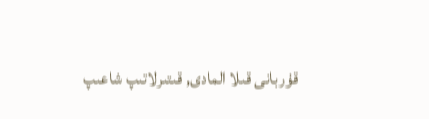قۇربانى قىلا المادى, قىتىرلاتىپ شاعىپ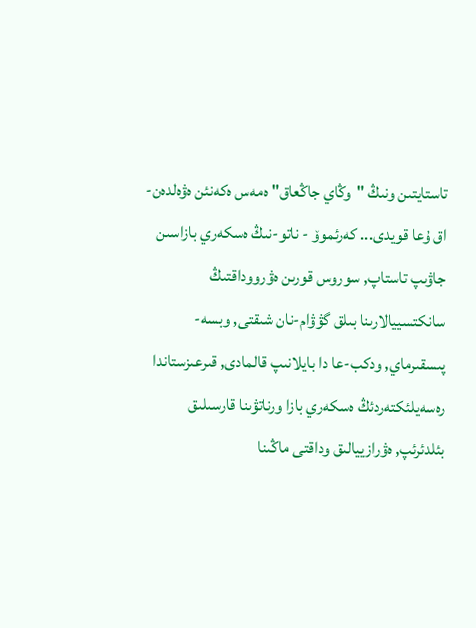تاستايتىن ونىڭ "وڭاي جاڭعاق" ەمەس ەكەنئن ەۋەلدەن-اق ۇعا قويدى... كەرئموۆ - ناتو-نىڭ ەسكەري بازاسىن جاۋىپ تاستاپ, سوروس قورىن ەۋرووداقتىڭ سانكتسييالارىنا بىلق گۋۋام-نان شىقتى, وبسە- پىسقىرماي, ودكب-عا دا بايلانىپ قالمادى, قىرعىزستاندا رەسەيلئكتەردئڭ ەسكەري بازا ورناتۋىنا قارسىلىق بئلدئرئپ, ەۋرازييالىق وداقتى ماڭىنا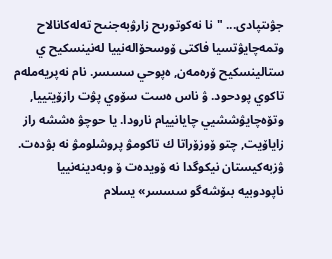جۋىتپادى... "نا نەكوتورىح زارۋبەجنىح تەلەكانالاح وتمەچايۋتسيا فاكتى ۆوسحۆالەنييا لەنينسكيح ي ستالينسكيح ۆرەمەن, ەپوحي سسسر. نام نەپريەملەم تاكوي پودحود. ۋ ناس ەست سۆوي پۋت رازۆيتييا, وتۆەچايۋششيي چايانييام نارودا. يا حوچۋ ەششە راز زاياۆيت, چتو ۆوزۆراتا ك تاكومۋ پروشلومۋ نە بۋدەت. ۋزبەكيستان نيكوگدا نە ۆويدەت ۆ وبەدينەنييا ناپودوبيە بىۆشەگو سسسر» يسلام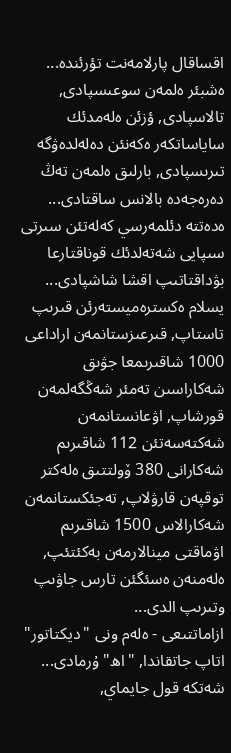اقساقال پارلامەنت تؤرئندە...
ەشبئر ەلمەن سوعىسپادى, تالاسپادى, ؤزئن ەلەمدئك ساياساتكەر ەكەنئن دەلەلدەۋگە تىرىسپادى, بارلىق ەلمەن تەڭ دەرەجەدە بالانس ساقتادى... ەدەتتە دئلمەرسي كەلەتئن سىرتى سىپايى شەتەلدئك قوناقتارعا بۋداقتاتىپ اقشا شاشپادى... يسلام ەكسترەميستەرئن قىرىپ تاستاپ, قىرعىزستانمەن اراداعى 1000 شاقىرىمعا جۋىق شەكاراسىن تەمئر شەڭگەلمەن قورشاپ, اۋعانستانمەن شەكتەسەتئن 112 شاقىرىم شەكارانى 380 ۆولتتىق ەلەكتر توقپەن قارۋلاپ, تەجئكستانمەن شەكارالاس 1500 شاقىرىم اۋماقتى مينالارمەن بەكئتئپ, ەلەمنەن ەسئگئن تارس جاۋىپ وتىرىپ الدى...
ازاماتتىعى - ەلەم ونى "ديكتاتور" اتاپ جاتقاندا, "اھ" ۇرمادى... شەتكە قول جايماي,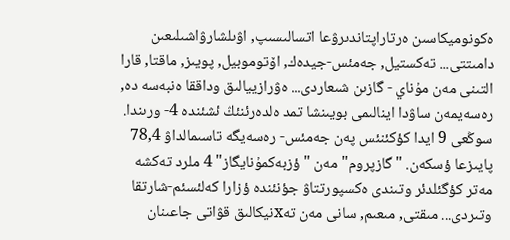ەكونوميكاسىن ەرتاراپتاندىرۋعا اتسالىسىپ, اۋىلشارۋاشىلىعىن دامىتتى... تەكستيل, جەمئس-جيدەك, اۆتوموبيل, پويىز, ماقتا, قارا التىنى مەن مۇناي - گازىن شىعاردى... ەۋرازييالىق وداققا ەنبەسە دە, رەسەيمەن ساۋدا اينالىمى بويىنشا تمد ەلدەرئنئڭ ئشئندە 4- ورىندا. سوڭعى 9 ايدا كؤكئنئس پەن جەمئس- رەسەيگە تاسىمالداۋ 78,4 پايىزعا ؤسكەن. "گازپروم" مەن "ؤزبەكمۇنايگاز" 4 ملرد تەكشە مەتر كؤگئلدئر وتىندى ەكسپورتتاۋ جؤنئندە ؤزارا كەلئسئم-شارتقا وتىردى... مىقتى, مىعىم, سانى مەن تەxنيكالىق قۋاتى جاعىنان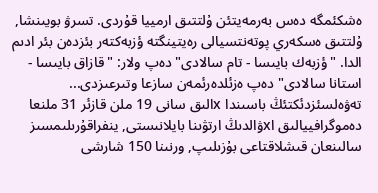ەشكئمگە دەس بەرمەيتئن ۇلتتىق ارمييا قۇردى. تسرۋ بويىنشا, ۇلتتىق ەسكەري پوتەنتسيالى رەيتينگتە ؤزبەكتەر بئزدەن بئر ادىم الدا. "ؤزبەك بايىسا - تام سالادى" دەپ ولار: "قازاق بايىسا - استانا سالادى" دەپ ەزئلدەرئمەن سازعا وتىرعىزدى... تەۋەلسئزدئكتئڭ باسىندا xالىق سانى 19 ملن قازئر 31 ملنعا دەموگرافييالىق اxۋالدىڭ ارتۋىنا بايلانىستى, ينفراقۇرىلىمسىز سالىنعان قىشلاقتاعى بۇزىلىپ, ورنىنا 150 شارشى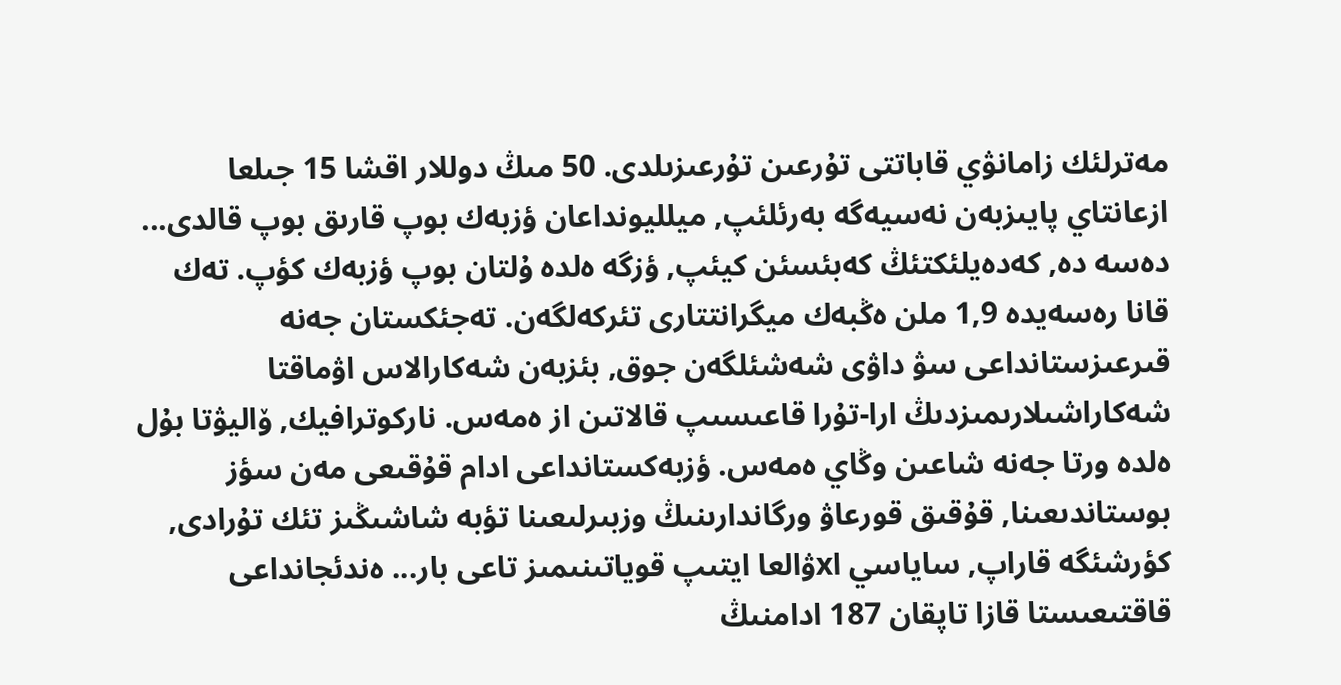مەترلئك زامانۋي قاباتتى تۇرعىن تۇرعىزىلدى. 50 مىڭ دوللار اقشا 15 جىلعا ازعانتاي پايىزبەن نەسيەگە بەرئلئپ, ميلليونداعان ؤزبەك بوپ قارىق بوپ قالدى...
دەسە دە, كەدەيلئكتئڭ كەبئسئن كيئپ, ؤزگە ەلدە ۇلتان بوپ ؤزبەك كؤپ. تەك قانا رەسەيدە 1,9 ملن ەڭبەك ميگرانتتارى تئركەلگەن. تەجئكستان جەنە قىرعىزستانداعى سۋ داۋى شەشئلگەن جوق, بئزبەن شەكارالاس اۋماقتا شەكاراشىلارىمىزدىڭ ارا-تۇرا قاعىسىپ قالاتىن از ەمەس. ناركوترافيك, ۆاليۋتا بۇل ەلدە ورتا جەنە شاعىن وڭاي ەمەس. ؤزبەكستانداعى ادام قۇقىعى مەن سؤز بوستاندىعىنا, قۇقىق قورعاۋ ورگاندارىنىڭ وزبىرلىعىنا تؤبە شاشىڭىز تئك تۇرادى, كؤرشئگە قاراپ, ساياسي اxۋالعا ايتىپ قوياتىنىمىز تاعى بار... ەندئجانداعى قاقتىعىستا قازا تاپقان 187 ادامنىڭ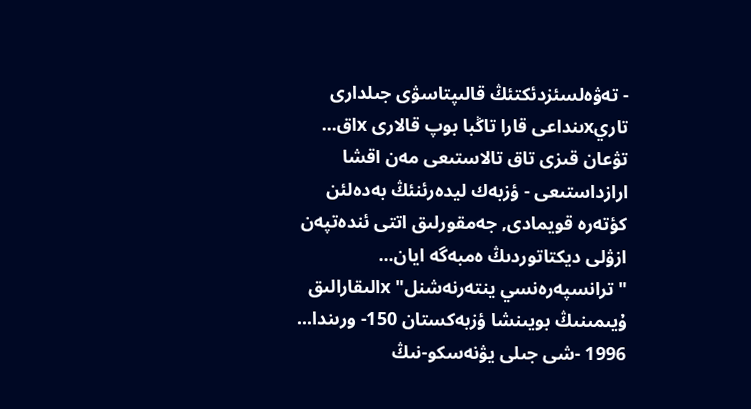- تەۋەلسئزدئكتئڭ قالىپتاسۋى جىلدارى تاريxىنداعى قارا تاڭبا بوپ قالارى xاق... تۋعان قىزى تاق تالاستىعى مەن اقشا ارازداستىعى - ؤزبەك ليدەرئنئڭ بەدەلئن كؤتەرە قويمادى, جەمقورلىق اتتى ئندەتپەن ازۋلى ديكتاتوردىڭ ەمبەگە ايان... "ترانسپەرەنسي ينتەرنەشنل" xالىقارالىق ۇيىمىنىڭ بويىنشا ؤزبەكستان 150- ورىندا...
1996 -شى جىلى يۋنەسكو-نىڭ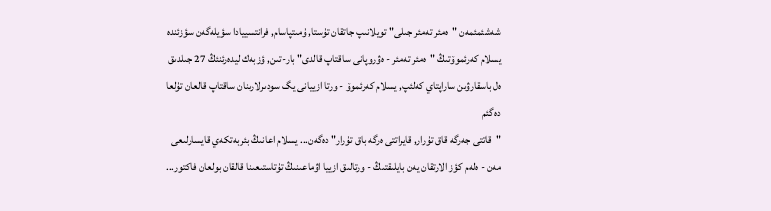شەشئمئمەن "ەمئر تەمئر جىلى" تويلانىپ جاتقان تۇستا, ۇمىتپاسام, فرانتسييادا سؤيلەگەن سؤزئندە يسلام كەرئموۆتىڭ "ەمئر تەمئر - ەۋروپانى ساقتاپ قالدى" بار-تىن, ؤزبەك ليدەرئنئڭ 27 جىلدىق ەل باسقارۋىن ساراپتاي كەلئپ, يسلام كەرئموۆ - ورتا ازييانى يگ سودىرلارىنان ساقتاپ قالعان تۇلعا دەگئم
"قاتتى جەرگە قاق تۇرار, قايراتتى ەرگە باق تۇرار" دەگەن... يسلام اعانىڭ بئربەتكەي قايسارلىعى مەن - ەلەم كؤز الارتقان يەن بايلىقتىڭ - ورتالىق ازييا اۋماعىنىڭ تۇتاستىعىنا قالقان بولعان فاكتور...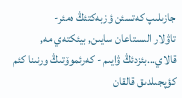جازىلىپ كەتسئن ؤزبەكتئڭ ەمئر-
تاۋلار الىستاعان سايىن, بيئكتەي مە, قالاي...بئزدئڭ ۋايىم - كەرئموۆتىڭ ورنىنا كئم كؤپجىلدىق قالقان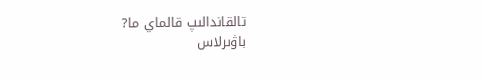تالقاندالىپ قالماي ما?
باۋىرلاس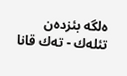ەلگە بئزدەن تئلەك - تەك قانا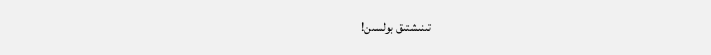تىنىشتىق بولسىن!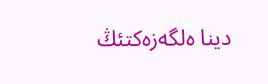دينا ەلگەزەكتئڭ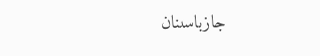جازباسىنان